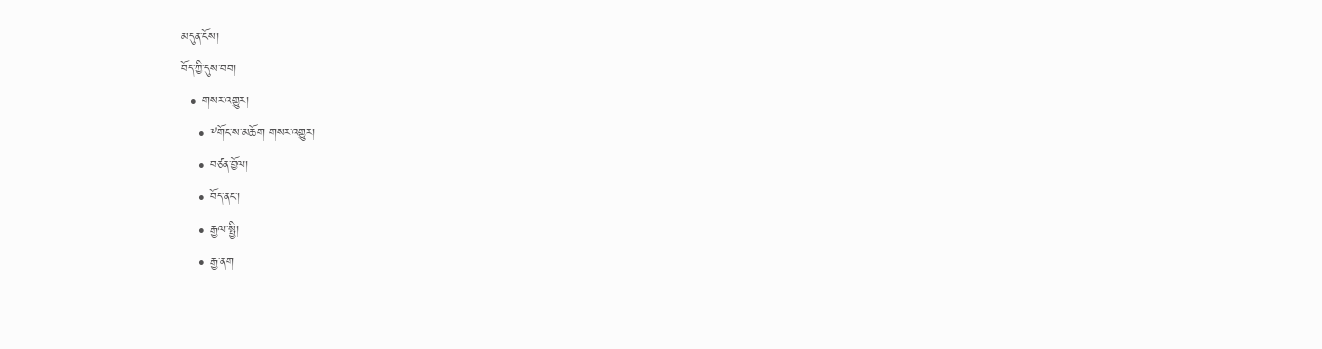མདུན་ངོས།
བོད་ཀྱི་དུས་བབ།
  • གསར་འགྱུར།
    • ༸གོང་ས་མཆོག གསར་འགྱུར།
    • བཙན་བྱོལ།
    • བོད་ནང་།
    • རྒྱལ་སྤྱི།
    • རྒྱ་ནག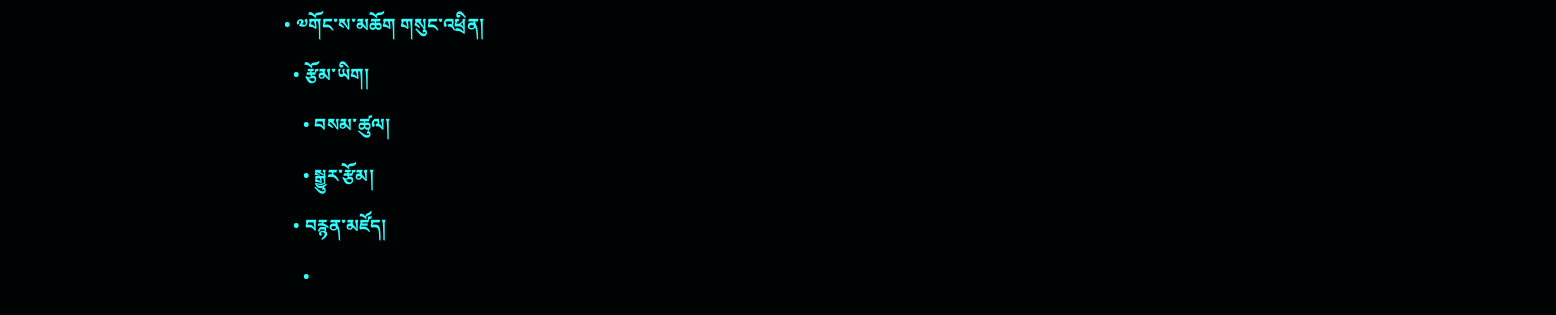• ༧གོང་ས་མཆོག གསུང་འཕྲིན།
  • རྩོམ་ཡིག།
    • བསམ་ཚུལ།
    • སྒྱུར་རྩོམ།
  • བརྙན་མཛོད།
    •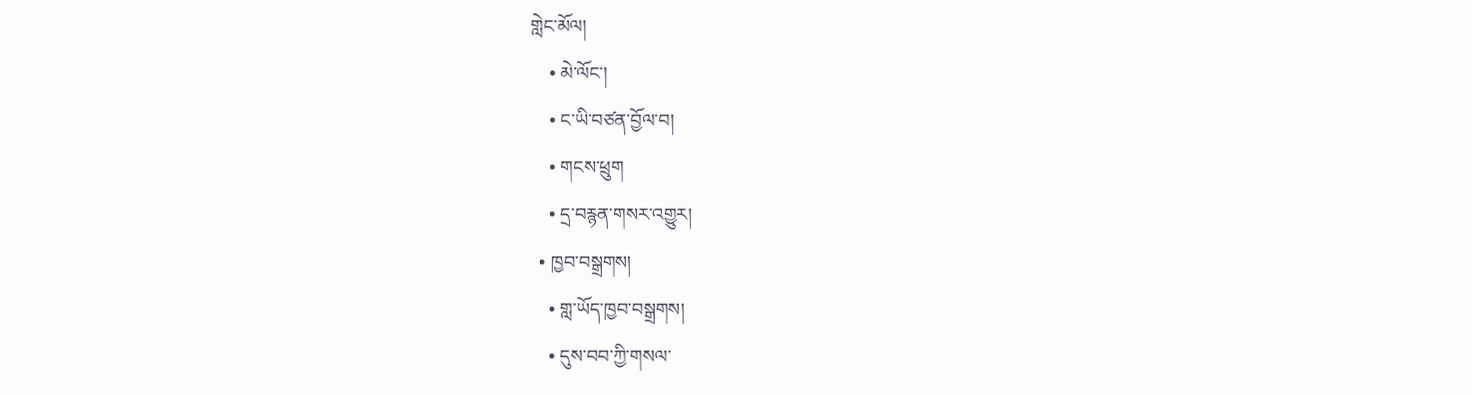གླེང་མོལ།
    • མེ་ལོང་།
    • ང་ཡི་བཙན་བྱོལ་བ།
    • གངས་ཕྲུག
    • དྲ་བརྙན་གསར་འགྱུར།
  • ཁྱབ་བསྒྲགས།
    • གླ་ཡོད་ཁྱབ་བསྒྲགས།
    • དུས་བབ་ཀྱི་གསལ་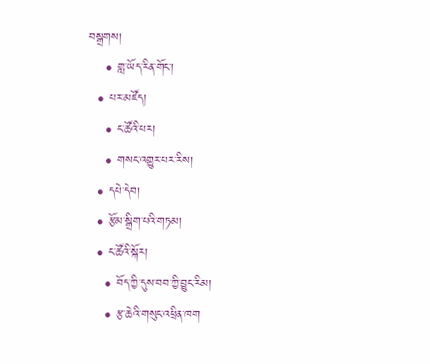བསྒྲགས།
    • གླ་ཡོད་རིན་གོང་།
  • པར་མཛོད།
    • ང་ཚོའི་པར།
    • གསང་འགྱུར་པར་རིས།
  • དཔེ་དེབ།
  • རྩོམ་སྒྲིག་པའི་གཏམ།
  • ང་ཚོའི་སྐོར།
    • བོད་ཀྱི་དུས་བབ་ཀྱི་བྱུང་རིམ།
    • རྩ་ཆེའི་གསུང་འཕྲིན་ཁག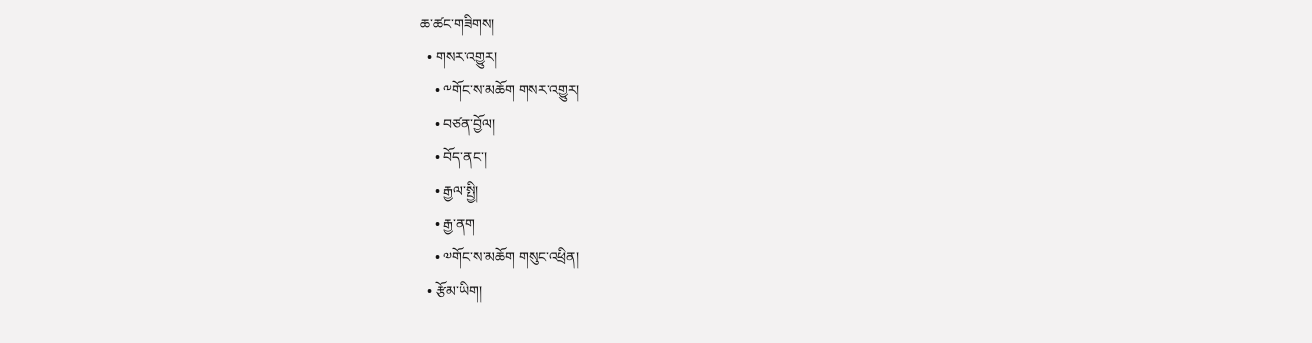ཆ་ཚང་གཟིགས།
  • གསར་འགྱུར།
    • ༸གོང་ས་མཆོག གསར་འགྱུར།
    • བཙན་བྱོལ།
    • བོད་ནང་།
    • རྒྱལ་སྤྱི།
    • རྒྱ་ནག
    • ༧གོང་ས་མཆོག གསུང་འཕྲིན།
  • རྩོམ་ཡིག།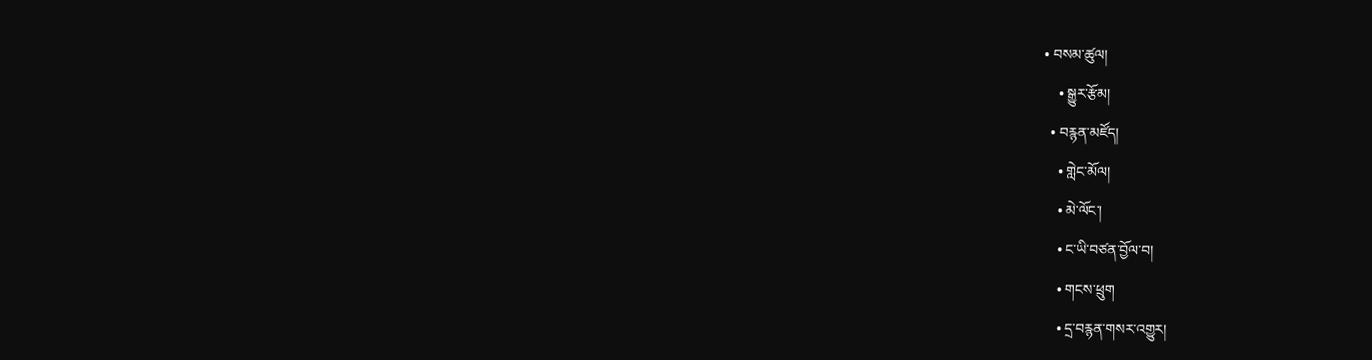• བསམ་ཚུལ།
    • སྒྱུར་རྩོམ།
  • བརྙན་མཛོད།
    • གླེང་མོལ།
    • མེ་ལོང་།
    • ང་ཡི་བཙན་བྱོལ་བ།
    • གངས་ཕྲུག
    • དྲ་བརྙན་གསར་འགྱུར།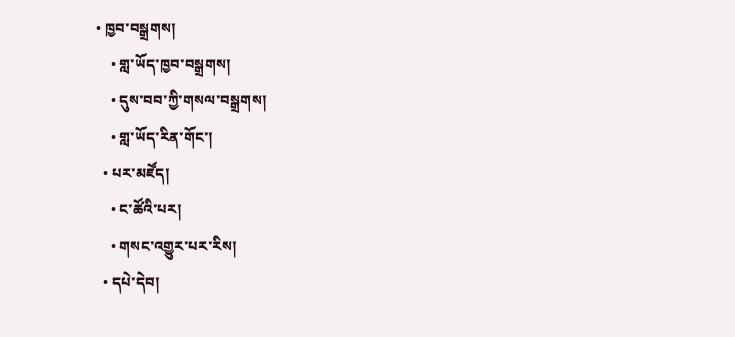• ཁྱབ་བསྒྲགས།
    • གླ་ཡོད་ཁྱབ་བསྒྲགས།
    • དུས་བབ་ཀྱི་གསལ་བསྒྲགས།
    • གླ་ཡོད་རིན་གོང་།
  • པར་མཛོད།
    • ང་ཚོའི་པར།
    • གསང་འགྱུར་པར་རིས།
  • དཔེ་དེབ།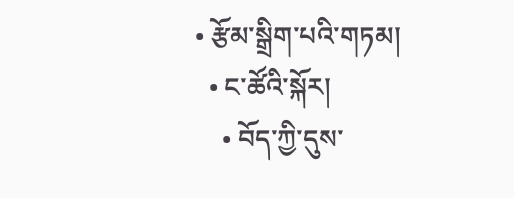• རྩོམ་སྒྲིག་པའི་གཏམ།
  • ང་ཚོའི་སྐོར།
    • བོད་ཀྱི་དུས་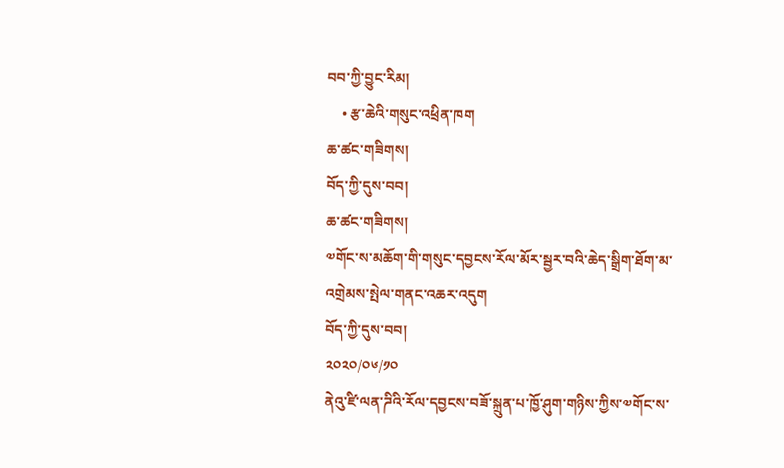བབ་ཀྱི་བྱུང་རིམ།
    • རྩ་ཆེའི་གསུང་འཕྲིན་ཁག
ཆ་ཚང་གཟིགས།
བོད་ཀྱི་དུས་བབ།
ཆ་ཚང་གཟིགས།
༧གོང་ས་མཆོག་གི་གསུང་དབྱངས་རོལ་མོར་སྦྱར་བའི་ཆེད་སྒྲིག་ཐོག་མ་འགྲེམས་སྤེལ་གནང་འཆར་འདུག
བོད་ཀྱི་དུས་བབ།
༢༠༢༠/༠༦/༡༠
ནེའུ་ཛི་ལན་ཌིའི་རོལ་དབྱངས་བཟོ་སྐྲུན་པ་ཁྱོ་ཤུག་གཉིས་ཀྱིས་༧གོང་ས་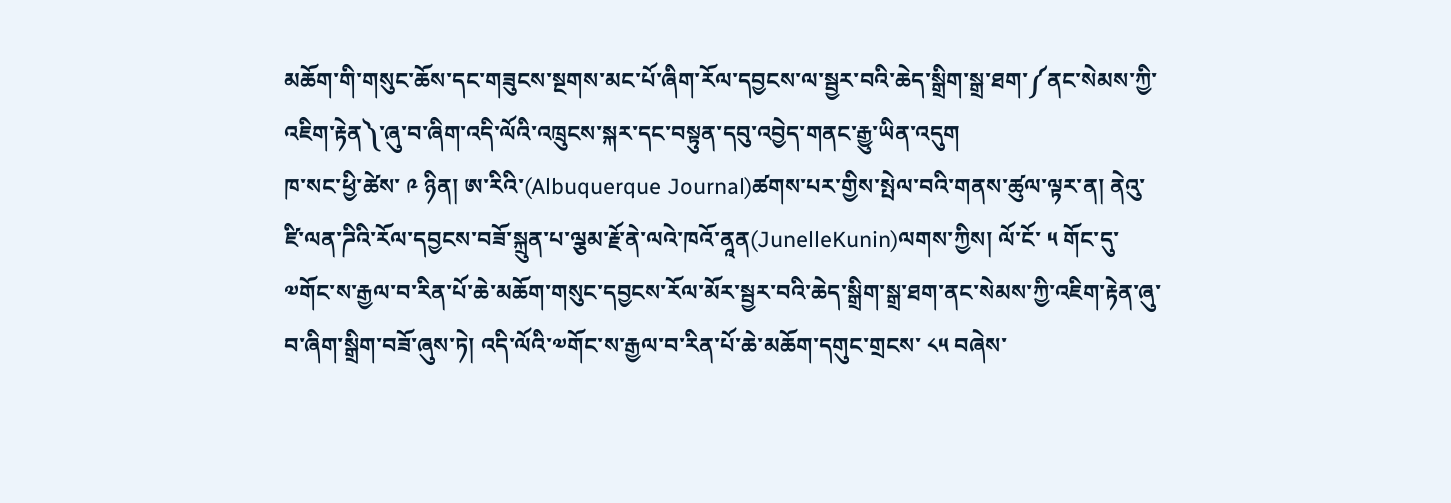མཆོག་གི་གསུང་ཆོས་དང་གཟུངས་སྔགས་མང་པོ་ཞིག་རོལ་དབྱངས་ལ་སྦྱར་བའི་ཆེད་སྒྲིག་སྒྲ་ཐག་༼ནང་སེམས་ཀྱི་འཇིག་རྟེན༽་ཞུ་བ་ཞིག་འདི་ལོའི་འཁྲུངས་སྐར་དང་བསྟུན་དབུ་འབྱེད་གནང་རྒྱུ་ཡིན་འདུག
ཁ་སང་ཕྱི་ཚེས་ ༩ ཉིན། ཨ་རིའི་(Albuquerque Journal)ཚགས་པར་གྱིས་སྤེལ་བའི་གནས་ཚུལ་ལྟར་ན། ནེའུ་ཛི་ལན་ཌིའི་རོལ་དབྱངས་བཟོ་སྐྲུན་པ་ལྕམ་རྗོ་ནེ་ལའེ་ཁའོ་ནཱན(JunelleKunin)ལགས་ཀྱིས། ལོ་ངོ་ ༥ གོང་དུ་༧གོང་ས་རྒྱལ་བ་རིན་པོ་ཆེ་མཆོག་གསུང་དབྱངས་རོལ་མོར་སྦྱར་བའི་ཆེད་སྒྲིག་སྒྲ་ཐག་ནང་སེམས་ཀྱི་འཇིག་རྟེན་ཞུ་བ་ཞིག་སྒྲིག་བཟོ་ཞུས་ཏེ། འདི་ལོའི་༧གོང་ས་རྒྱལ་བ་རིན་པོ་ཆེ་མཆོག་དགུང་གྲངས་ ༨༥ བཞེས་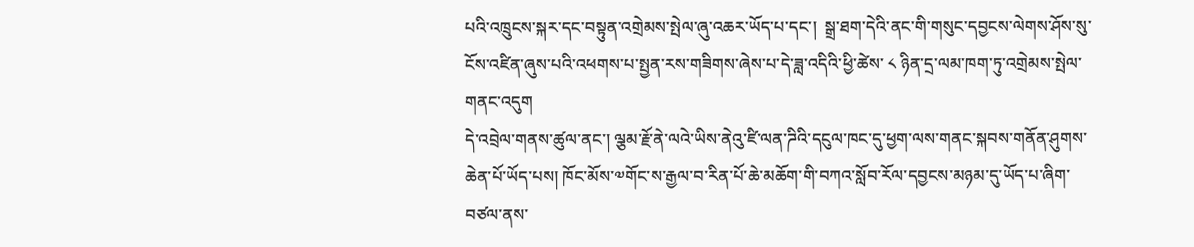པའི་འཁྲུངས་སྐར་དང་བསྟུན་འགྲེམས་སྤེལ་ཞུ་འཆར་ཡོད་པ་དང་།  སྒྲ་ཐག་དེའི་ནང་གི་གསུང་དབྱངས་ལེགས་ཤོས་སུ་ངོས་འཛིན་ཞུས་པའི་འཕགས་པ་སྤྱན་རས་གཟིགས་ཞེས་པ་དེ་ཟླ་འདིའི་ཕྱི་ཚེས་ ༨ ཉིན་དྲ་ལམ་ཁག་ཏུ་འགྲེམས་སྤེལ་གནང་འདུག
དེ་འབྲེལ་གནས་ཚུལ་ནང་། ལྕམ་རྗོ་ནེ་ལའེ་ཡིས་ནེའུ་ཛི་ལན་ཌིའི་དངུལ་ཁང་དུ་ཕྱག་ལས་གནང་སྐབས་གནོན་ཤུགས་ཆེན་པོ་ཡོད་པས། ཁོང་མོས་༧གོང་ས་རྒྱལ་བ་རིན་པོ་ཆེ་མཆོག་གི་བཀའ་སློབ་རོལ་དབྱངས་མཉམ་དུ་ཡོད་པ་ཞིག་བཙལ་ནས་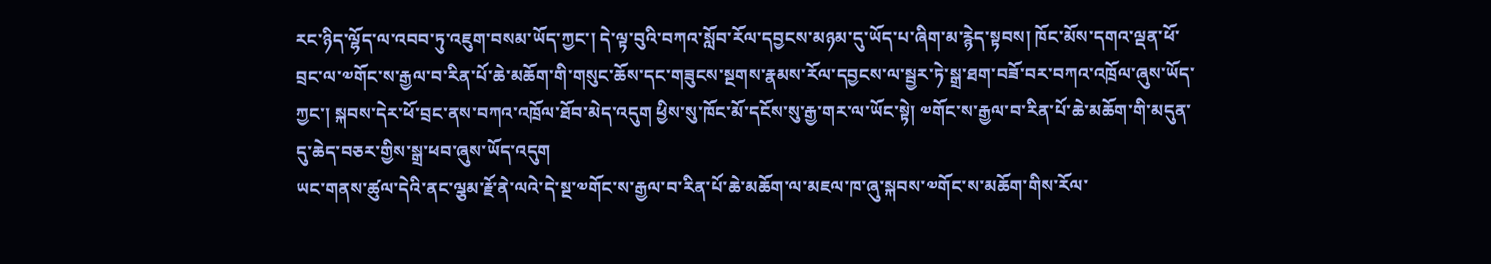རང་ཉིད་ལྷོད་ལ་འབབ་ཏུ་འཇུག་བསམ་ཡོད་ཀྱང་། དེ་ལྟ་བུའི་བཀའ་སློབ་རོལ་དབྱངས་མཉམ་དུ་ཡོད་པ་ཞིག་མ་རྙེད་སྟབས། ཁོང་མོས་དགའ་ལྡན་ཕོ་བྲང་ལ་༧གོང་ས་རྒྱལ་བ་རིན་པོ་ཆེ་མཆོག་གི་གསུང་ཆོས་དང་གཟུངས་སྔགས་རྣམས་རོལ་དབྱངས་ལ་སྦྱར་ཏེ་སྒྲ་ཐག་བཟོ་བར་བཀའ་འཁྲོལ་ཞུས་ཡོད་ཀྱང་། སྐབས་དེར་ཕོ་བྲང་ནས་བཀའ་འཁྲོལ་ཐོབ་མེད་འདུག ཕྱིས་སུ་ཁོང་མོ་དངོས་སུ་རྒྱ་གར་ལ་ཡོང་སྟེ། ༧གོང་ས་རྒྱལ་བ་རིན་པོ་ཆེ་མཆོག་གི་མདུན་དུ་ཆེད་བཅར་གྱིས་སྒྲ་ཕབ་ཞུས་ཡོད་འདུག
ཡང་གནས་ཚུལ་དེའི་ནང་ལྕམ་རྗོ་ནེ་ལའེ་དེ་སྔ་༧གོང་ས་རྒྱལ་བ་རིན་པོ་ཆེ་མཆོག་ལ་མཇལ་ཁ་ཞུ་སྐབས་༧གོང་ས་མཆོག་གིས་རོལ་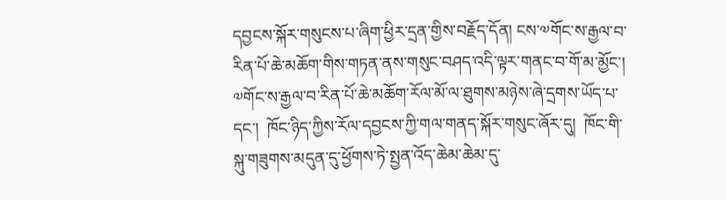དབྱངས་སྐོར་གསུངས་པ་ཞིག་ཕྱིར་དྲན་གྱིས་བརྗོད་དོན། ངས་༧གོང་ས་རྒྱལ་བ་རིན་པོ་ཆེ་མཆོག་གིས་གཏན་ནས་གསུང་བཤད་འདི་ལྟར་གནང་བ་གོ་མ་མྱོང་། ༧གོང་ས་རྒྱལ་བ་རིན་པོ་ཆེ་མཆོག་རོལ་མོ་ལ་ཐུགས་མཉེས་ཞེ་དྲགས་ཡོད་པ་དང་།  ཁོང་ཉིད་ཀྱིས་རོལ་དབྱངས་ཀྱི་གལ་གནད་སྐོར་གསུང་ཞོར་དུ།  ཁོང་གི་སྐུ་གཟུགས་མདུན་དུ་ཕྱོགས་ཏེ་སྤྱན་འོད་ཆེམ་ཆེམ་དུ་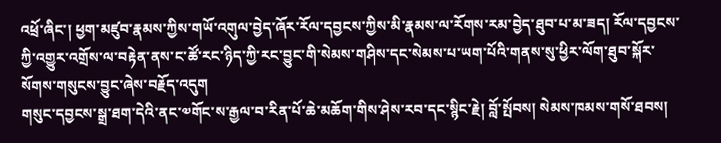འཕྲོ་ཞིང་། ཕྱག་མཛུབ་རྣམས་ཀྱིས་གཡོ་འགུལ་བྱེད་ཞོར་རོལ་དབྱངས་ཀྱིས་མི་རྣམས་ལ་རོགས་རམ་བྱེད་ཐུབ་པ་མ་ཟད། རོལ་དབྱངས་ཀྱི་འགྱུར་འགྲོས་ལ་བརྟེན་ནས་ང་ཚོ་རང་ཉིད་ཀྱི་རང་བྱུང་གི་སེམས་གཤིས་དང་སེམས་པ་ཡག་པོའི་གནས་སུ་ཕྱིར་ལོག་ཐུབ་སྐོར་སོགས་གསུངས་བྱུང་ཞེས་བརྗོད་འདུག
གསུང་དབྱངས་སྒྲ་ཐག་དེའི་ནང་༧གོང་ས་རྒྱལ་བ་རིན་པོ་ཆེ་མཆོག་གིས་ཤེས་རབ་དང་སྙིང་རྗེ། བློ་སྤོབས། སེམས་ཁམས་གསོ་ཐབས།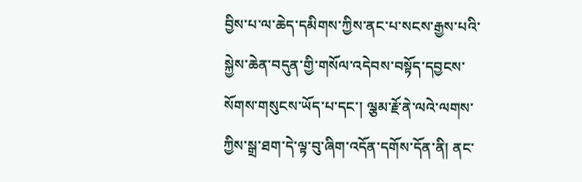བྱིས་པ་ལ་ཆེད་དམིགས་ཀྱིས་ནང་པ་སངས་རྒྱས་པའི་སྐྱེས་ཆེན་བདུན་གྱི་གསོལ་འདེབས་བསྟོད་དབྱངས་སོགས་གསུངས་ཡོད་པ་དང་། ལྕམ་རྗོ་ནེ་ལའེ་ལགས་ཀྱིས་སྒྲ་ཐག་དེ་ལྟ་བུ་ཞིག་འདོན་དགོས་དོན་ནི། ནང་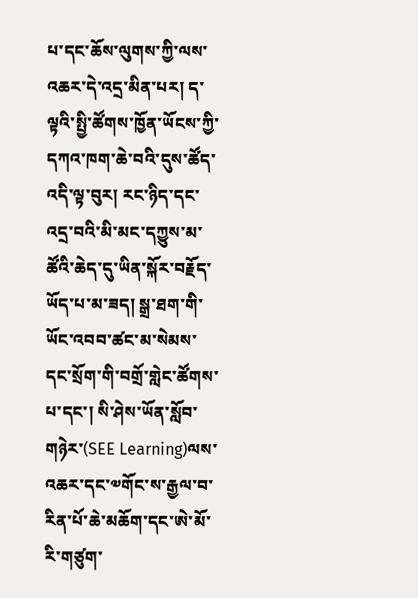པ་དང་ཆོས་ལུགས་ཀྱི་ལས་འཆར་དེ་འདྲ་མིན་པར། ད་ལྟའི་སྤྱི་ཚོགས་ཁྱོན་ཡོངས་ཀྱི་དཀའ་ཁག་ཆེ་བའི་དུས་ཚོད་འདི་ལྟ་བུར། རང་ཉིད་དང་འདྲ་བའི་མི་མང་དཀྱུས་མ་ཚོའི་ཆེད་དུ་ཡིན་སྐོར་བརྗོད་ཡོད་པ་མ་ཟད། སྒྲ་ཐག་གི་ཡོང་འབབ་ཚང་མ་སེམས་དང་སྲོག་གི་བགྲོ་གླེང་ཚོགས་པ་དང་། སི་ཤེས་ཡོན་སློབ་གཉེར་(SEE Learning)ལས་འཆར་དང་༧གོང་ས་རྒྱལ་བ་རིན་པོ་ཆེ་མཆོག་དང་ཨེ་མོ་རི་གཙུག་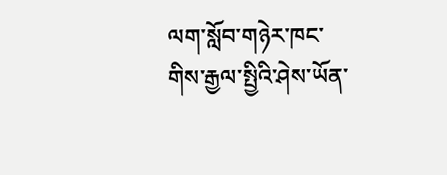ལག་སློབ་གཉེར་ཁང་གིས་རྒྱལ་སྤྱིའི་ཤེས་ཡོན་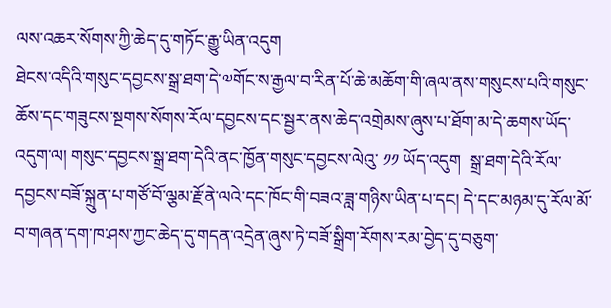ལས་འཆར་སོགས་ཀྱི་ཆེད་དུ་གཏོང་རྒྱུ་ཡིན་འདུག
ཐེངས་འདིའི་གསུང་དབྱངས་སྒྲ་ཐག་དེ་༧གོང་ས་རྒྱལ་བ་རིན་པོ་ཆེ་མཆོག་གི་ཞལ་ནས་གསུངས་པའི་གསུང་ཆོས་དང་གཟུངས་སྔགས་སོགས་རོལ་དབྱངས་དང་སྦྱར་ནས་ཆེད་འགྲེམས་ཞུས་པ་ཐོག་མ་དེ་ཆགས་ཡོད་འདུག་ལ། གསུང་དབྱངས་སྒྲ་ཐག་དེའི་ནང་ཁྱོན་གསུང་དབྱངས་ལེའུ་ ༡༡ ཡོད་འདུག  སྒྲ་ཐག་དེའི་རོལ་དབྱངས་བཟོ་སྐྲུན་པ་གཙོ་བོ་ལྕམ་རྗོ་ནེ་ལའེ་དང་ཁོང་གི་བཟའ་ཟླ་གཉིས་ཡིན་པ་དང། དེ་དང་མཉམ་དུ་རོལ་མོ་བ་གཞན་དག་ཁ་ཤས་ཀྱང་ཆེད་དུ་གདན་འདྲེན་ཞུས་ཏེ་བཟོ་སྒྲིག་རོགས་རམ་བྱེད་དུ་བཅུག་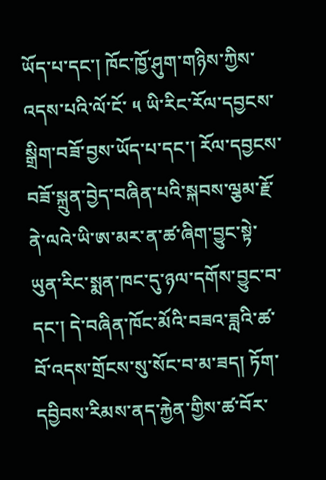ཡོད་པ་དང་། ཁོང་ཁྱོ་ཤུག་གཉིས་ཀྱིས་འདས་པའི་ལོ་ངོ་ ༥ ཡི་རིང་རོལ་དབྱངས་སྒྲིག་བཟོ་བྱས་ཡོད་པ་དང་། རོལ་དབྱངས་བཟོ་སྐྲུན་བྱེད་བཞིན་པའི་སྐབས་ལྕམ་རྗོ་ནེ་ལའེ་ཡི་ཨ་མར་ན་ཚ་ཞིག་བྱུང་སྟེ་ཡུན་རིང་སྨན་ཁང་དུ་ཉལ་དགོས་བྱུང་བ་དང་། དེ་བཞིན་ཁོང་མོའི་བཟའ་ཟླའི་ཚ་བོ་འདས་གྲོངས་སུ་སོང་བ་མ་ཟད། ཏོག་དབྱིབས་རིམས་ནད་རྐྱེན་གྱིས་ཚ་བོར་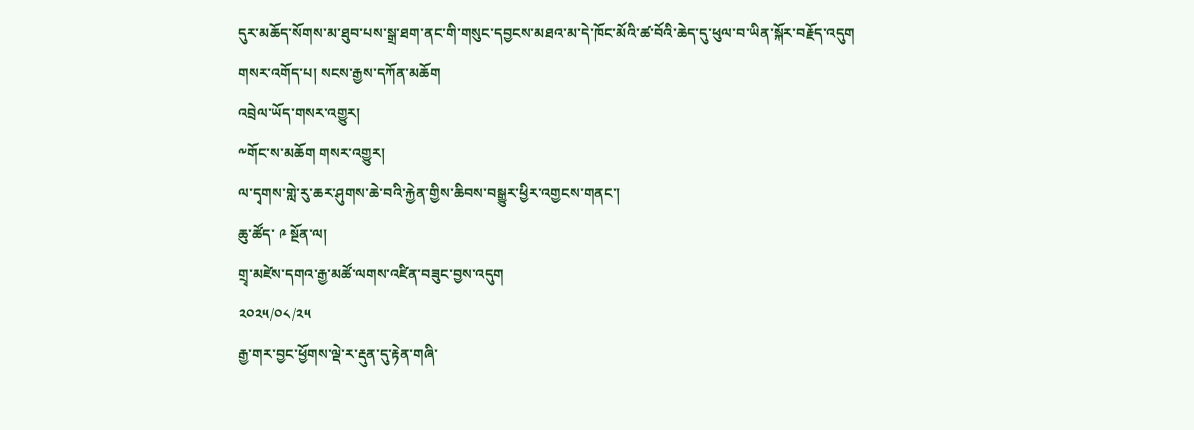དུར་མཆོད་སོགས་མ་ཐུབ་པས་སྒྲ་ཐག་ནང་གི་གསུང་དབྱངས་མཐའ་མ་དེ་ཁོང་མོའི་ཚ་བོའི་ཆེད་དུ་ཕུལ་བ་ཡིན་སྐོར་བརྗོད་འདུག
གསར་འགོད་པ། སངས་རྒྱས་དཀོན་མཆོག
འབྲེལ་ཡོད་གསར་འགྱུར།
༸གོང་ས་མཆོག གསར་འགྱུར།
ལ་དྭགས་གླེ་རུ་ཆར་ཤུགས་ཆེ་བའི་རྐྱེན་གྱིས་ཆིབས་བསྒྱུར་ཕྱིར་འགྱངས་གནང་།
ཆུ་ཚོད་ ༩ སྔོན་ལ།
གྲྭ་མཛེས་དགའ་རྒྱ་མཚོ་ལགས་འཛིན་བཟུང་བྱས་འདུག
༢༠༢༥/༠༨/༢༥
རྒྱ་གར་བྱང་ཕྱོགས་ལྡེ་ར་རྡུན་དུ་རྟེན་གཞི་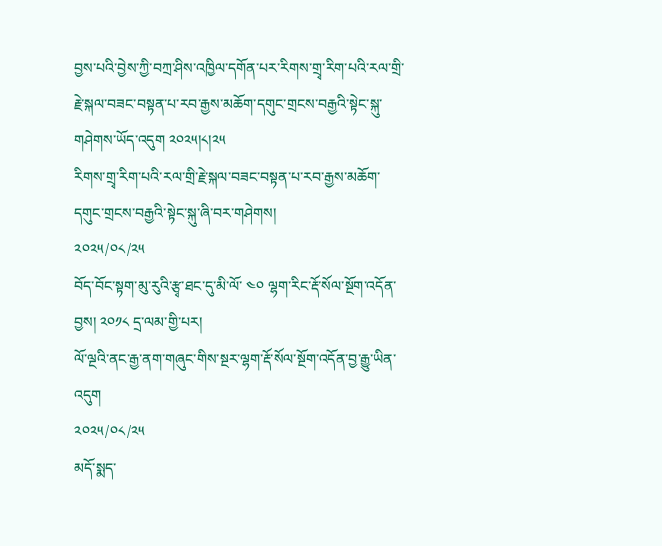བྱས་པའི་བྱེས་ཀྱི་བཀྲ་ཤིས་འཁྱིལ་དགོན་པར་རིགས་གྲྭ་རིག་པའི་རལ་གྲི་རྗེ་སྐལ་བཟང་བསྟན་པ་རབ་རྒྱས་མཆོག་དགུང་གྲངས་བརྒྱའི་སྟེང་སྐུ་གཤེགས་ཡོད་འདུག ༢༠༢༥།༨།༢༥
རིགས་གྲྭ་རིག་པའི་རལ་གྲི་རྗེ་སྐལ་བཟང་བསྟན་པ་རབ་རྒྱས་མཆོག་དགུང་གྲངས་བརྒྱའི་སྟེང་སྐུ་ཞི་བར་གཤེགས།
༢༠༢༥/༠༨/༢༥
བོད་བོང་སྟག་མུ་རུའི་རྩྭ་ཐང་དུ་མི་ལོ་ ༤༠ ལྷག་རིང་རྡོ་སོལ་སྔོག་འདོན་བྱས། ༢༠༡༨ དྲ་ལམ་གྱི་པར།
ལོ་ལྔའི་ནང་རྒྱ་ནག་གཞུང་གིས་སྔར་ལྷག་རྡོ་སོལ་སྔོག་འདོན་བྱ་རྒྱུ་ཡིན་འདུག
༢༠༢༥/༠༨/༢༥
མདོ་སྨད་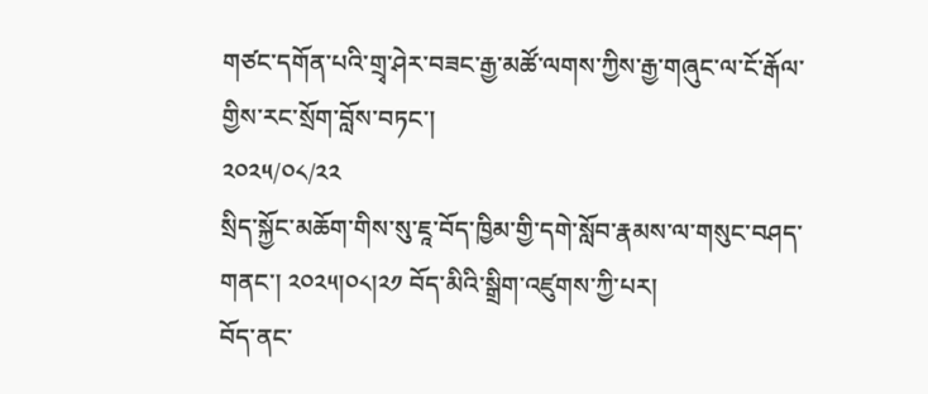གཙང་དགོན་པའི་གྲྭ་ཤེར་བཟང་རྒྱ་མཚོ་ལགས་ཀྱིས་རྒྱ་གཞུང་ལ་ངོ་རྒོལ་གྱིས་རང་སྲོག་བློས་བཏང་།
༢༠༢༥/༠༨/༢༢
སྲིད་སྐྱོང་མཆོག་གིས་སུ་ཇཱ་བོད་ཁྱིམ་གྱི་དགེ་སློབ་རྣམས་ལ་གསུང་བཤད་གནང་། ༢༠༢༥།༠༨།༢༡ བོད་མིའི་སྒྲིག་འཛུགས་ཀྱི་པར།
བོད་ནང་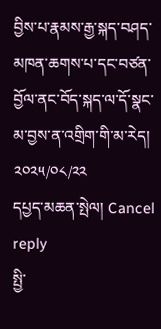བྱིས་པ་རྣམས་རྒྱ་སྐད་བཤད་མཁན་ཆགས་པ་དང་བཙན་བྱོལ་ནང་བོད་སྐད་ལ་དོ་སྣང་མ་བྱས་ན་འགྲིག་གི་མ་རེད།
༢༠༢༥/༠༨/༢༢
དཔྱད་མཆན་སྤེལ། Cancel reply
སྤྱི་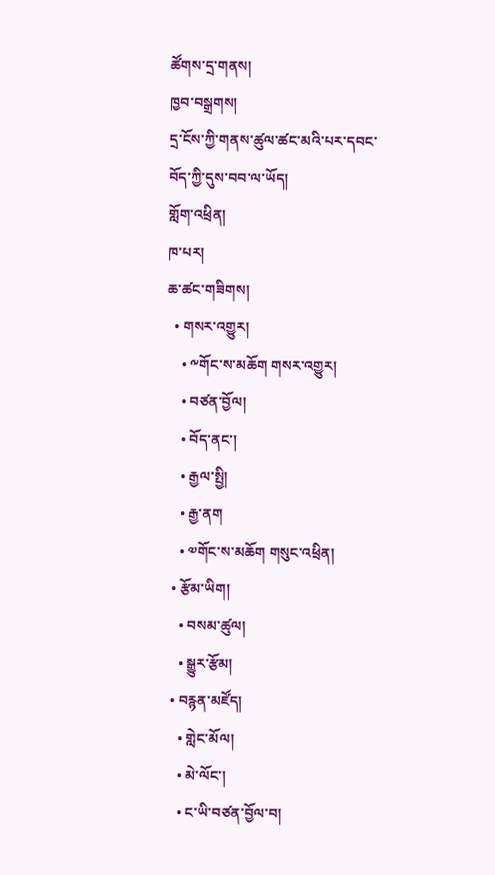ཚོགས་དྲ་གནས།
ཁྱབ་བསྒྲགས།
དྲ་ངོས་ཀྱི་གནས་ཚུལ་ཚང་མའི་པར་དབང་བོད་ཀྱི་དུས་བབ་ལ་ཡོད།
གློག་འཕྲིན།
ཁ་པར།
ཆ་ཚང་གཟིགས།
  • གསར་འགྱུར།
    • ༸གོང་ས་མཆོག གསར་འགྱུར།
    • བཙན་བྱོལ།
    • བོད་ནང་།
    • རྒྱལ་སྤྱི།
    • རྒྱ་ནག
    • ༧གོང་ས་མཆོག གསུང་འཕྲིན།
  • རྩོམ་ཡིག།
    • བསམ་ཚུལ།
    • སྒྱུར་རྩོམ།
  • བརྙན་མཛོད།
    • གླེང་མོལ།
    • མེ་ལོང་།
    • ང་ཡི་བཙན་བྱོལ་བ།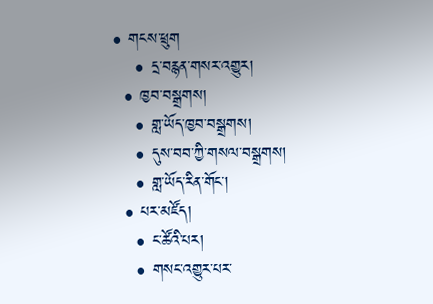• གངས་ཕྲུག
    • དྲ་བརྙན་གསར་འགྱུར།
  • ཁྱབ་བསྒྲགས།
    • གླ་ཡོད་ཁྱབ་བསྒྲགས།
    • དུས་བབ་ཀྱི་གསལ་བསྒྲགས།
    • གླ་ཡོད་རིན་གོང་།
  • པར་མཛོད།
    • ང་ཚོའི་པར།
    • གསང་འགྱུར་པར་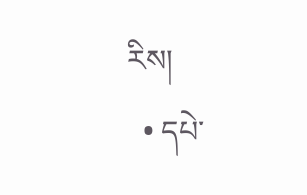རིས།
  • དཔེ་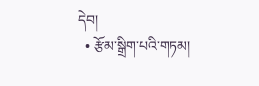དེབ།
  • རྩོམ་སྒྲིག་པའི་གཏམ།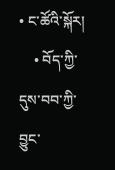• ང་ཚོའི་སྐོར།
    • བོད་ཀྱི་དུས་བབ་ཀྱི་བྱུང་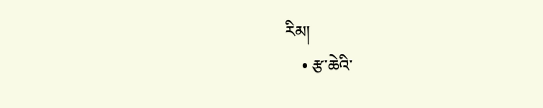རིམ།
    • རྩ་ཆེའི་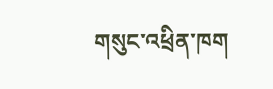གསུང་འཕྲིན་ཁག